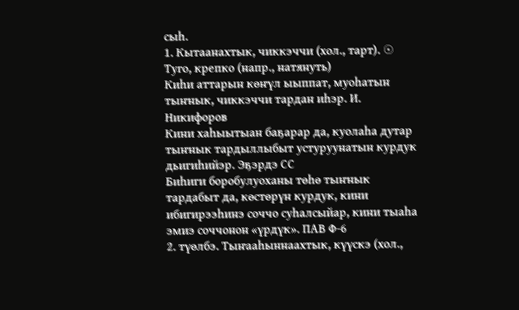сыһ.
1. Кытаанахтык, чиккэччи (хол., тарт). ☉ Туго, крепко (напр., натянуть)
Киһи аттарын көҥүл ыыппат, муоһатын тыҥнык, чиккэччи тардан иһэр. И. Никифоров
Кини хаһыытыан баҕарар да, куолаһа дутар тыҥнык тардыллыбыт устуруунатын курдук дьигиһийэр. Эҕэрдэ СС
Биһиги боробулуоханы төһө тыҥнык тардабыт да, көстөрүн курдук, кини ибигирээһинэ соччо суһалсыйар, кини тыаһа эмиэ соччонон «үрдүк». ПАВ Ф-6
2. түөлбэ. Тыҥааһыннаахтык, күүскэ (хол.,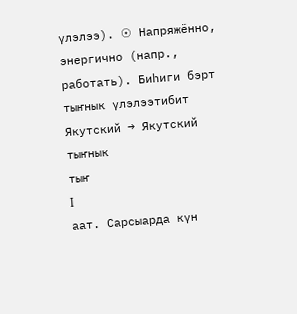үлэлээ). ☉ Напряжённо, энергично (напр., работать). Биһиги бэрт тыҥнык үлэлээтибит
Якутский → Якутский
тыҥнык
тыҥ
I
аат. Сарсыарда күн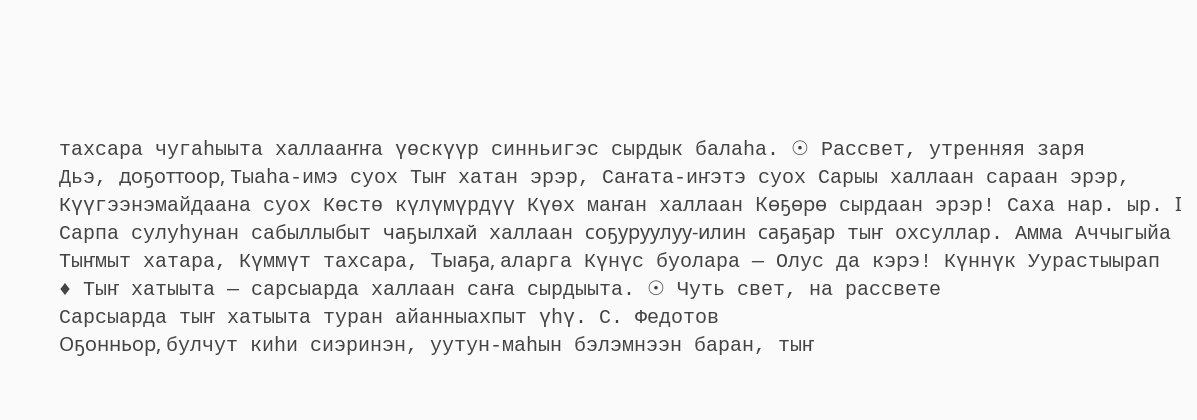тахсара чугаһыыта халлааҥҥа үөскүүр синньигэс сырдык балаһа. ☉ Рассвет, утренняя заря
Дьэ, доҕоттоор, Тыаһа-имэ суох Тыҥ хатан эрэр, Саҥата-иҥэтэ суох Сарыы халлаан сараан эрэр, Күүгээнэмайдаана суох Көстө күлүмүрдүү Күөх маҥан халлаан Көҕөрө сырдаан эрэр! Саха нар. ыр. I
Сарпа сулуһунан сабыллыбыт чаҕылхай халлаан соҕуруулуу-илин саҕаҕар тыҥ охсуллар. Амма Аччыгыйа
Тыҥмыт хатара, Күммүт тахсара, Тыаҕа, аларга Күнүс буолара — Олус да кэрэ! Күннүк Уурастыырап
♦ Тыҥ хатыыта — сарсыарда халлаан саҥа сырдыыта. ☉ Чуть свет, на рассвете
Сарсыарда тыҥ хатыыта туран айанныахпыт үһү. С. Федотов
Оҕонньор, булчут киһи сиэринэн, уутун-маһын бэлэмнээн баран, тыҥ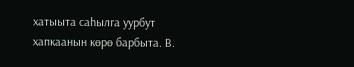хатыыта саһылга уурбут хапкаанын көрө барбыта. В.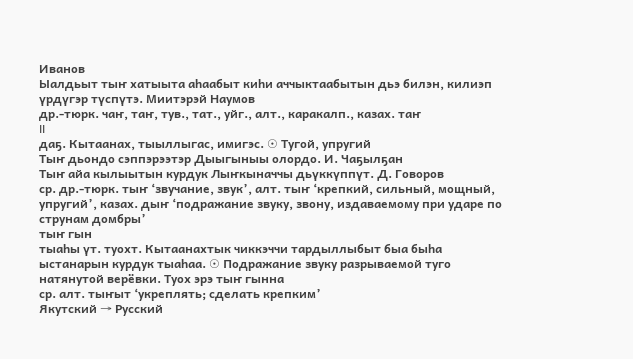Иванов
Ыалдьыт тыҥ хатыыта аһаабыт киһи аччыктаабытын дьэ билэн, килиэп үрдүгэр түспүтэ. Миитэрэй Наумов
др.-тюрк. чаҥ, таҥ, тув., тат., уйг., алт., каракалп., казах. таҥ
II
даҕ. Кытаанах, тыыллыгас, имигэс. ☉ Тугой, упругий
Тыҥ дьондо сэппэрээтэр Дыыгыныы олордо. И. Чаҕылҕан
Тыҥ айа кылыытын курдук Лыҥкыначчы дьүккүппүт. Д. Говоров
ср. др.-тюрк. тыҥ ‘звучание, звук’, алт. тыҥ ‘крепкий, сильный, мощный, упругий’, казах. дыҥ ‘подражание звуку, звону, издаваемому при ударе по струнам домбры’
тыҥ гын
тыаһы үт. туохт. Кытаанахтык чиккэччи тардыллыбыт быа быһа ыстанарын курдук тыаһаа. ☉ Подражание звуку разрываемой туго натянутой верёвки. Туох эрэ тыҥ гынна
ср. алт. тыҥыт ‘укреплять; сделать крепким’
Якутский → Русский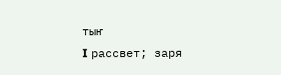тыҥ
I рассвет; заря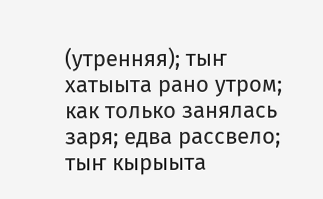(утренняя); тыҥ хатыыта рано утром; как только занялась заря; едва рассвело; тыҥ кырыыта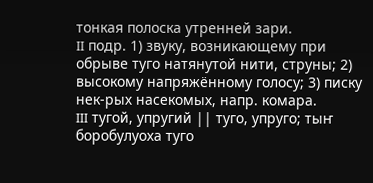тонкая полоска утренней зари.
II подр. 1) звуку, возникающему при обрыве туго натянутой нити, струны; 2) высокому напряжённому голосу; 3) писку нек-рых насекомых, напр. комара.
III тугой, упругий || туго, упруго; тыҥ боробулуоха туго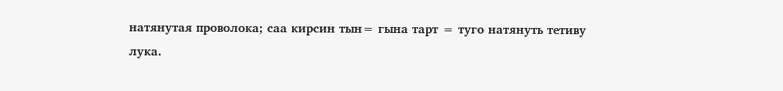натянутая проволока; саа кирсин тын= гына тарт = туго натянуть тетиву лука.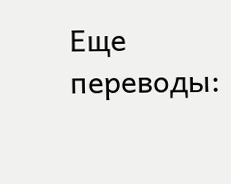Еще переводы: